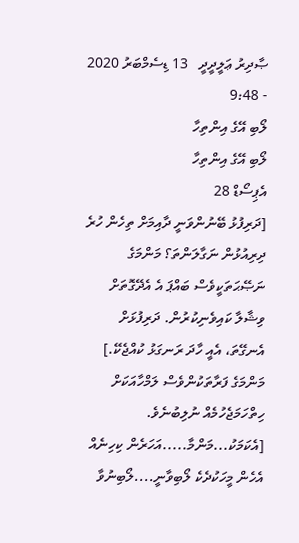ޞާދިރު ޢަލީދީދީ   13 ޑިސެމްބަރު 2020 - 9:48
ލޯބި އޭގެ އިންތިހާ
ލޯބި އޭގެ އިންތިހާ
އެޕިސޯޑް 28
[ދަރިފުޅު ބޭނުންވަނީ ދާއިމަށް ތިހެން ހުރެ ދިރިއުޅުން ނަގާލަންތަ؟ މަންމަގެ ނަޞޭޙަތަކީވެސް ބައްޕަ އެ އެދޭގޮތަށް ވިޝާލާ ކައިވެނިކުރުން. ދަރިފުޅަށް އެނގޭތަ، އެއީ ހާދަ ރަނގަޅު ކުއްޖެކޭ.] މަންމަގެ ފަރާތަކުންވެސް ލަމްހާއަކަށް ހިތްހަމަޖެހުމެއް ނުލިބުނެވެ.
[އެކަމަކު...މަންމާ.....އަހަރެން ކިހިނެއް އެހެން މީހަކުދެކެ ލޯބިވާނީ....ލޯބިނުވާ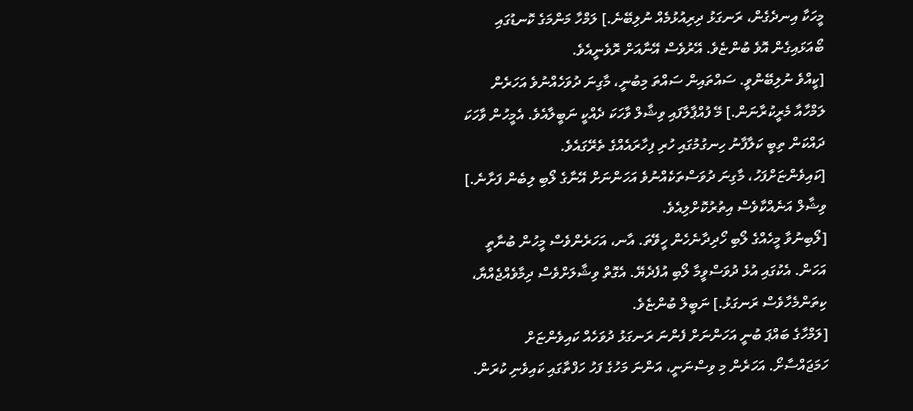މީހަކާ އިނދެގެން، ރަނގަޅު ދިރިއުޅުމެއް ނުލިބޭނެ.] ލަމްހާ މަންމަގެ ކޮނޑުގައި ބޯއަޅައިގެން އޮވެ ބުންޏެވެ. އޭރުވެސް އޭނާއަށް ރޮވެނީއެވެ.
[ކީއްވެ ނުލިބޭންވީ. ސައްތައިން ސައްތަ މިބުނީ، މާގިނަ ދުވަހެއްނުވެ އަހަރެން ލަމްހާއާ މެރީކުރާނަން.] މޭ ފުއްޕާލާފައި ވިޝާލް ވާހަކަ ދެއްކީ ނަބީލާއެވެ. އެމީހުން ވާހަކަ ދައްކަން ތިބީ ކަލާފާނު ހިނގުމުގައި ހުރި ފިހާރައެއްގެ ތެރޭގައެވެ.
[ކައިވެންޏަށްފަހު، މާގިނަ ދުވަސްތަކެއްނުވެ އަހަންނަށް އޭނާގެ ލޯބި ލިބެން ފަށާނެ.] ވިޝާލް އަނެއްކާވެސް އިތުރުކޮށްލިއެވެ.
[ލޯބިނުވާ މީހެއްގެ ލޯބި ހޯދިދާނެހެން ހީވޭތަ. އާނ، އަހަރެންވެސް މީހުން ބުނާތީ އަހަން. އެކުގައި އުޅެ ދުވަސްވީމާ ލޯބި އުފެދެޔޭ. އެގޮތް ވިޝާލަށްވެސް ދިމާވެއްޖެއްޔާ، ކިތަންމެހާވެސް ރަނގަޅު.] ނަބީލް ބުންޏެވެ.
[ލަމްހާގެ ބައްޕަ ބުނީ އަހަންނަށް ފެންނަ ރަނގަޅު ދުވަހެއް ކައިވެންޏަށް ހަމަޖައްސާށޯ. އަހަރެން މި ވިސްނަނީ، އަންނަ މަހުގެ ފަހު ހަފްތާގައި ކައިވެނި ކުރަން.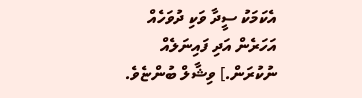އެކަމަކު ސީދާ ވަކި ދުވަހެއް އަހަރެން އަދި ފައިނަލެއް ނުކުރަން.] ވިޝާލް ބުންޏެވެ.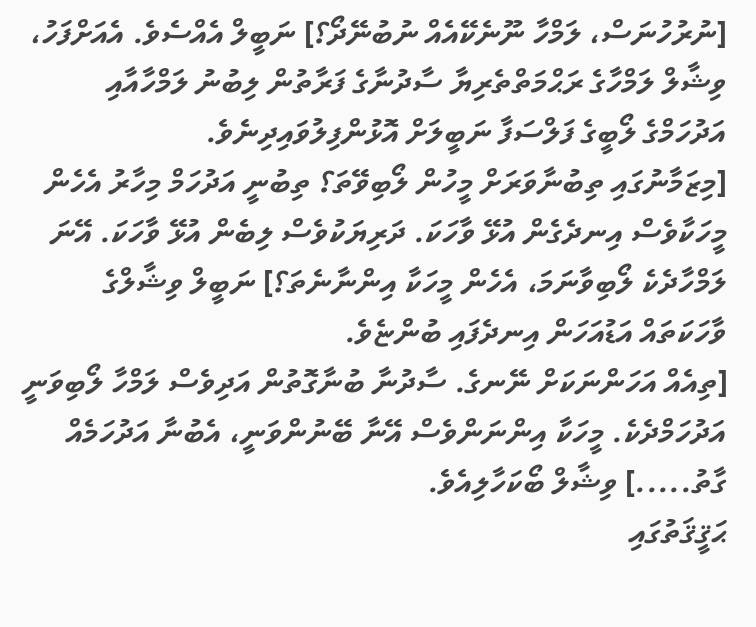[ނުރުހުނަސް، ލަމްހާ ނޫނެކޭއެއް ނުބުނޭދޯ؟] ނަބީލް އެއްސެވެ. އެއަށްފަހު، ވިޝާލް ލަމްހާގެ ރަޙްމަތްތެރިޔާ ސާދުނާގެ ފަރާތުން ލިބުނު ލަމްހާއާއި އަދުހަމްގެ ލޯބީގެ ފަލްސަފާ ނަބީލަށް އޮޅުންފިލުވައިދިނެވެ.
[މިޒަމާނުގައި ތިބުނާވަރަށް މީހުން ލޯބިވޭތަ؟ ތިބުނީ އަދުހަމް މިހާރު އެހެން މީހަކާވެސް އިނދެގެން އުޅޭ ވާހަކަ. ދަރިޔަކުވެސް ލިބެން އުޅޭ ވާހަކަ. އޭނަ ލަމްހާދެކެ ލޯބިވާނަމަ، އެހެން މީހަކާ އިންނާނެތަ؟] ނަބީލް ވިޝާލްގެ ވާހަކަތައް އަޑުއަހަން އިނދެފައި ބުންޏެވެ.
[ތިއެއް އަހަންނަކަށް ނޭނގެ. ސާދުނާ ބުނާގޮތުން އަދިވެސް ލަމްހާ ލޯބިވަނީ އަދުހަމްދެކެ. މީހަކާ އިންނަންވެސް އޭނާ ބޭނުންވަނީ، އެބުނާ އަދުހަމެއް ގާތު.....] ވިޝާލް ބޯކަހާލިއެވެ.
ޙަޤީޤަތުގައި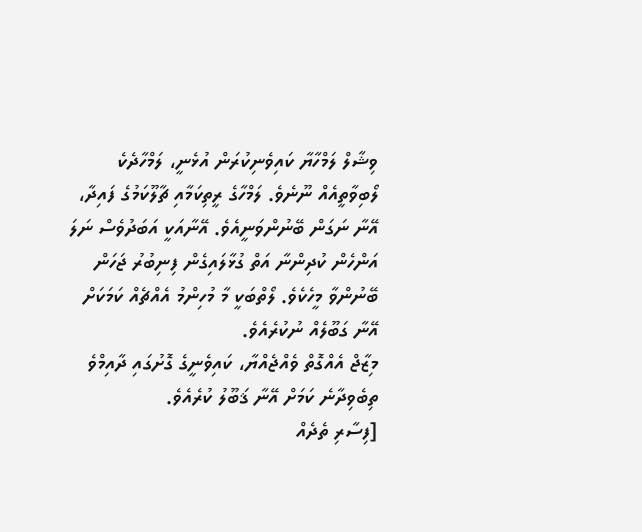ވިޝާލް ލަމްހާޔާ ކައިވެނިކުރަން އުޅެނީ، ލަމްހާދެކެ ލޯބިވާތީއެއް ނޫނެވެ. ލަމްހާގެ ރީތިކަމާއި ޗާލޫކަމުގެ ފައިދާ، އޭނާ ނަގަން ބޭނުންވަނީއެވެ. އޭނާއަކީ އަބަދުވެސް ނަލަ އަންހެން ކުދިންނާ އަތް ގުޅާލައިގެން ފިނިބުރު ޖަހަން ބޭނުންވާ މީހެކެވެ. ލޯތްބަކީ މާ މުހިންމު އެއްޗެއް ކަމަކަށް އޭނާ ގަބޫލެއް ނުކުރެއެވެ.
މިޒާޖް އެއްގޮތް ވެއްޖެއްޔާ، ކައިވެނީގެ ގޮށުގައި ދާއިމްވެ ތިބެވިދާނެ ކަމަށް އޭނާ ޤަބޫލު ކުރެއެވެ.
[ފިސާރި ތެދެއް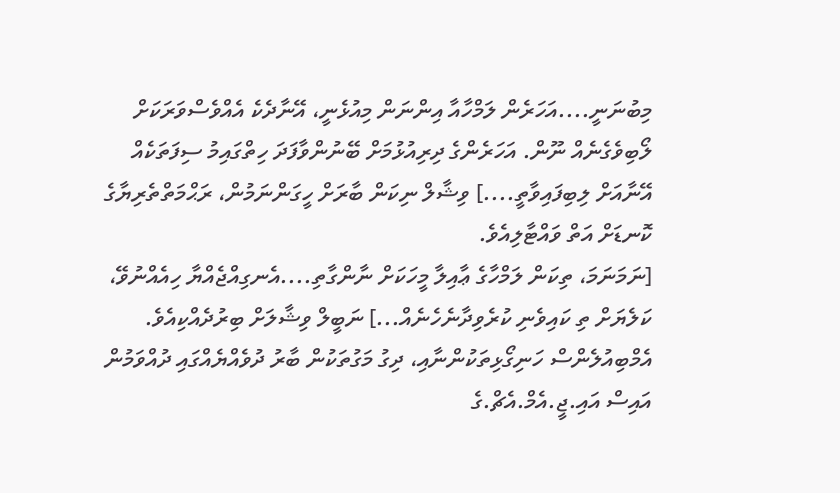މިބުނަނީ....އަހަރެން ލަމްހާއާ އިންނަން މިއުޅެނީ، އޭނާދެކެ އެއްވެސްވަރަކަށް ލޯބިވެގެނެއް ނޫން. އަހަރެންގެ ދިރިއުޅުމަށް ބޭނުންވާފަދަ ހިތްގައިމު ސިފަތަކެއް އޭނާއަށް ލިބިފައިވާތީ....] ވިޝާލް ނިކަން ބާރަށް ހީގަންނަމުން، ރަޙްމަތްތެރިޔާގެ ކޮނޑަށް އަތް ވައްޓާލިއެވެ.
[ނަމަނަމަ، ތިކަން ލަމްހާގެ ޢާއިލާ މީހަކަށް ނާންގާތި....އެނގިއްޖެއްޔާ ހިއެއްނުވޭ، ކަލެޔަށް ތި ކައިވެނި ކުރެވިދާނެހެނެއް...] ނަބީލް ވިޝާލަށް ބިރުދެއްކިއެވެ.
އެމްބިއުލެންސް ހަނިގޯޅިތަކުންނާއި، ދިގު މަގުތަކުން ބާރު ދުވެއްޔެއްގައި ދުއްވަމުން އައިސް އައި.ޖީ.އެމް.އެޗް.ގެ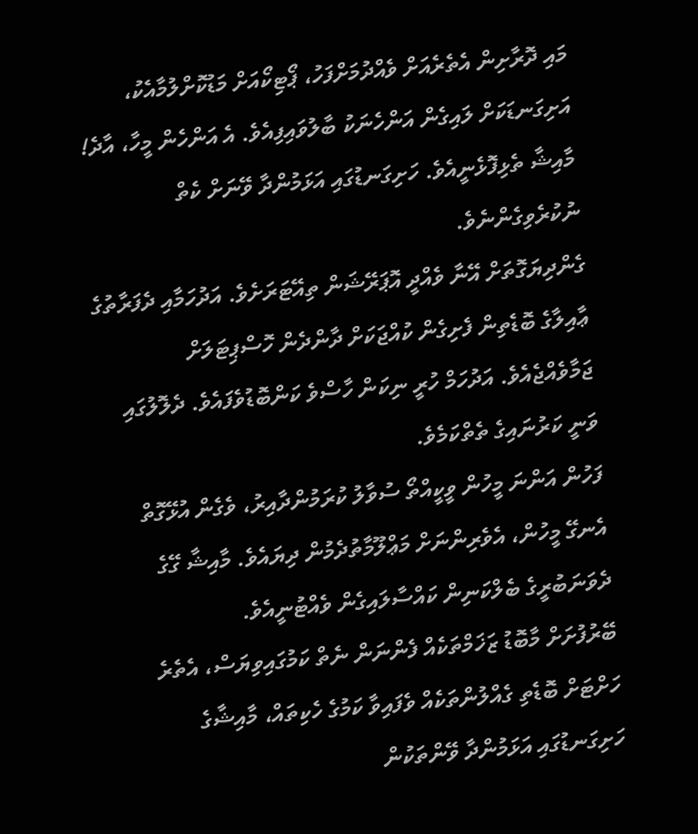މައި ދޮރާށިން އެތެރެއަށް ވެއްދުމަށްފަހު، ޕޯޓިކޯއަށް މަޑުކޮށްލުމާއެކު، އަށިގަނޑަކަށް ލައިގެން އަންހެނަކު ބާލުވައިފިއެވެ. އެ އަންހެން މީހާ، އާދެ! މާއިޝާ ތެޅިފޮޅެނީއެވެ. ހަށިގަނޑުގައި އަޅަމުންދާ ވޭނަށް ކެތް ނުކުރެވިގެންނެވެ.
ގެންދިޔަގޮތަށް އޭނާ ވެއްދީ އޮޕަރޭޝަން ތިއޭޓަރަށެވެ. އަދުހަމާއި ދެފަރާތުގެ ޢާއިލާގެ ބޮޑެތިން ފެށިގެން ކުއްޖަކަށް ދާންދެން ހޮސްޕިޓަލަށް ޖަމާވެއްޖެއެވެ. އަދުހަމް ހުރީ ނިކަން ހާސްވެ ކަންބޮޑުވެފައެވެ. ދެލޮލުގައި ވަނީ ކަރުނައިގެ ތެތްކަމެވެ.
ފަހުން އަންނަ މީހުން ވީކީއްތޯ ސުވާލު ކުރަމުންދާއިރު، ވެގެން އުޅޭގޮތް އެނގޭ މީހުން، އެވެރިންނަށް މަޢްލޫމާތުދެމުން ދިޔައެވެ. މާއިޝާ ގޭގެ ދެވަނަބުރީގެ ބެލްކަނިން ކައްސާލައިގެން ވެއްޓުނީއެވެ.
ބޭރުފުށަށް މާބޮޑު ޒަޚަމްތަކެއް ފެންނަން ނެތް ކަމުގައިވިޔަސް، އެތެރެ ހަށްޓަށް ބޮޑެތި ގެއްލުންތަކެއް ވެފައިވާ ކަމުގެ ހެކިތައް، މާއިޝާގެ ހަށިގަނޑުގައި އަޅަމުންދާ ވޭންތަކުން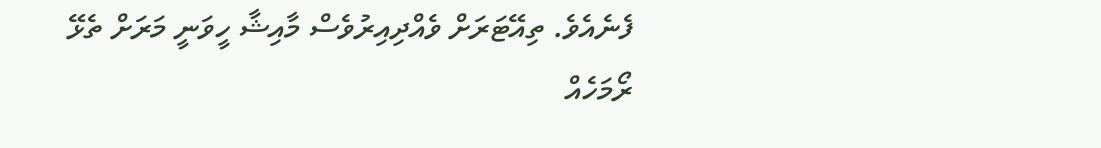ފެނެއެވެ. ތިއޭޓަރަށް ވެއްދިއިރުވެސް މާއިޝާ ހީވަނީ މަރަށް ތެޅޭ ރޯމަހެއް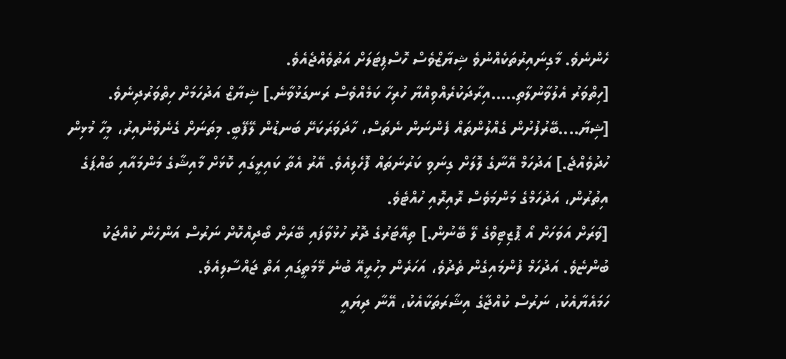ހެންނެވެ. މާގިނައިރުތަކެއްނުވެ ޝިޔާޒްވެސް ހޮސްޕިޓަލަށް އަތުވެއްޖެއެވެ.
[ހިތްވަރު އެލުވާނުލާތި.....އިރާދަކުރެއްވިއްޔާ ހުރިހާ ކަމެއްވެސް ރަނގަޅުވާނެ.] ޝިޔާޒް އަދުހަމަށް ހިތްވަރުދިނެވެ.
[ޝިޔާ....ބޭރުފުށުން ގެއްލުންތައް ފެންނަން ނެތަސް، ހާދަވަރަކަށޭ ބަނޑުން ލޭފޭބީ. މިތަނަށް ގެނެވުނުއިރު، މީހާ މުޅިން ހުދުވެއްޖެ.] އަދުހަމް އޭނާގެ ލޮލަށް ގިނަވި ކަރުނަތައް ފޮހެލިއެވެ. އޭރު އެތާ ކައިރީގައި ކޮޅަށް މާއިޝާގެ މަންމައާއި ބައްޕަގެ އިތުރުން، އަދުހަމްގެ މަންމަވެސް ރޮއިރޮއި ހުއްޓެވެ.
[ވަރަށް އަވަހަށް އޯ ޕޮޒިޓިވްގެ ލޭ ބޭނުން.] ތިއޭޓަރުގެ ދޮރު ހުޅުވާފައި ބޭރަށް ބޯދިއްކޮށް ނަރުސް އަންހެން ކުއްޖަކު ބުންޏެވެ. އަދުހަމް ފުންމައިގެން ތެދުވެ، އަހަރެން މިހުރީއޭ ބުނެ މޭމަތީގައި އަތް ޖައްސާލިއެވެ.
ހަމައެޔާއެކު، ނަރުސް ކުއްޖާގެ އިޝާރަތަކާއެކު، އޭނާ ދިޔައީ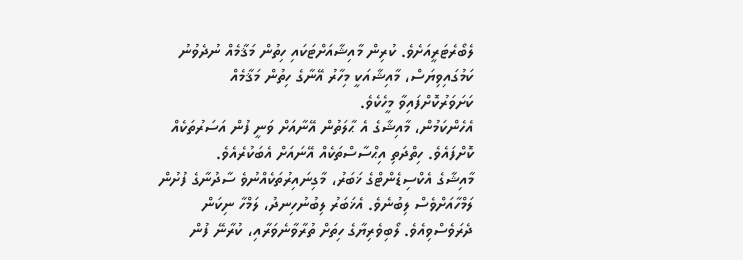ލެބޯރެޓަރީއަށެވެ. ކުރިން މާއިޝާއަށްޓަކައި ހިތުން މަޤާމެއް ނުދެވުނު ކަމުގައިވިޔަސް، މާއިޝާއަކީ މިހާރު އޭނާގެ ހިތުން މަޤާމެއް ކަށަވަރުކޮށްފައިވާ މީހެކެވެ.
އެހެންކަމުން، މާއިޝާގެ އެ ޙާލަތުން އޭނާއަށް ވަނީ ފުން އަސަރުތަކެއް ކޮށްފައެވެ. ހިތްދަތި އިޙްސާސްތަކެއް އޭނައަށް އެބަކުރެއެވެ.
މާއިޝާގެ އެކްސިޑެންޓްގެ ޚަބަރު، މާގިނައިރުތަކެއްނުވެ ސާދުނާގެ ފުށުން ލަމްހާއަށްވެސް ލިބުނެވެ. އެޚަބަރު ލިބުނުހިނދު، ލަމްހާ ނިކަން ދެރަވެސްވިއެވެ. ލޯބިވެރިޔާގެ ހިތަށް ތުރާވާނެވަރާއި، ކުރާނޭ ފުން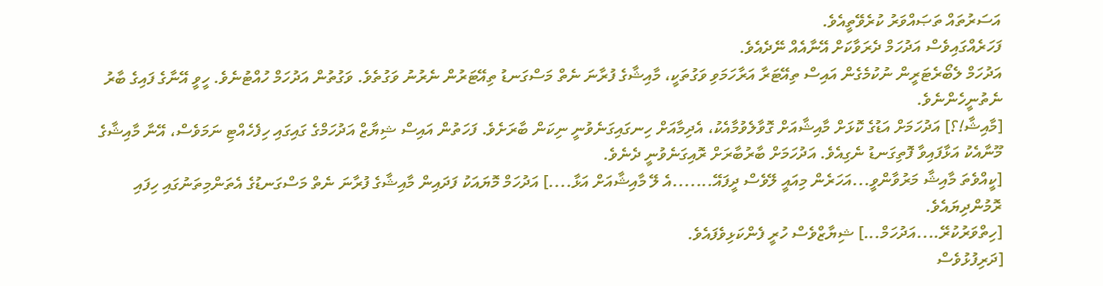އަސަރުތައް ތަޞައްވަރު ކުރެވޭތީއެވެ.
ފަހަރެއްގައިވެސް އަދުހަމް ދެރަވާކަށް އޭނާއެއް ނޭދެއެވެ.
އަދުހަމް ލެބޯރެޓަރީން ނުކުމެގެން އައިސް ތިއޭޓަރާ އަރާހަމަވި ވަގުތަކީ، މާއިޝާގެ ފުރާނަ ނެތް މަސްގަނޑު ތިއޭޓަރުން ނެރުނު ވަގުތެވެ. ވަގުތުން އަދުހަމް ހުއްޓުނެވެ. ހީވީ އޭނާގެ ފައިގެ ބާރު ނެތުނީހެންނެވެ.
[މާއިޝާ!؟] އަދުހަމަށް އަޑުގެ ކޮޅަށް މާއިޝާއަށް ގޮވާލެވުމާއެކު، އެދިމާއަށް ހިނގައިގަނެވުނީ ނިކަން ބާރަށެވެ. ފަހަތުން އައިސް ޝިޔާޒް އަދުހަމްގެ ގައިގައި ހިފެހެއްޓި ނަމަވެސް، އޭނާ މާއިޝާގެ މޫނާއެކު އަޅާފައިވާ ފޮތިގަނޑު ނެގިއެވެ. އަދުހަމަށް ބާރުބާރަށް ރޮއިގަނެވުނީ ދެނެވެ.
[ކީއްވެތަ މާއިޝާ މަރުވާންވީ...އަހަރެން މިއައީ ލޭވެސް ދީފައޭ.......އެ ލޭ މާއިޝާއަށް އަޅާ....] އަދުހަމް މޮޔައަކު ފަދައިން މާއިޝާގެ ފުރާނަ ނެތް މަސްގަނޑުގެ އެތަންމިތަނުގައި ހިފައި ރޮމުންދިޔައެވެ.
[ހިތްވަރުކުރޭ....އަދުހަމް...] ޝިޔާޒްވެސް ހުރީ ފެންކަޅިވެފައެވެ.
[ދަރިފުޅުވެސް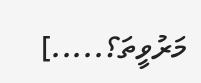މަރުވީތަ؟.....]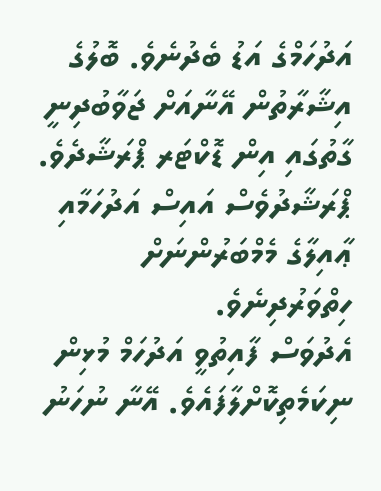އަދުހަމްގެ އަޑު ބެދުނެވެ. ބޮލުގެ އިޝާރާތުން އޭނާއަށް ޖަވާބުދިނީ ގާތުގައި އިން ޑޮކްޓަރ ޕްރަޝާދެވެ. ޕްރަޝާދުވެސް އައިސް އަދުހަމާއި ޢާއިލާގެ މެމްބަރުންނަށް ހިތްވަރުދިނެވެ.
އެދުވަސް ފާއިތުވީ އަދުހަމް މުޅިން ނިކަމެތިކޮށްލާފައެވެ. އޭނާ ނުހަނު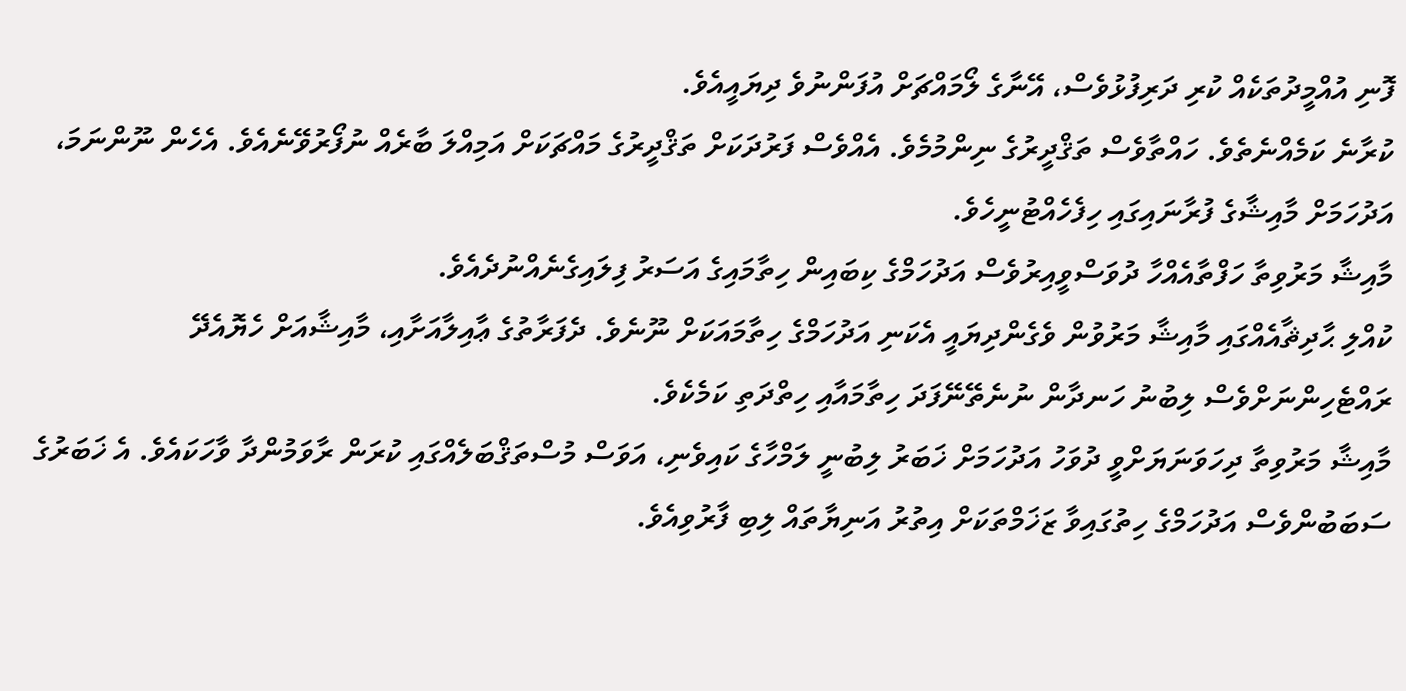ފޮނި އުއްމީދުތަކެއް ކުރި ދަރިފުޅުވެސް، އޭނާގެ ލޯމައްޗަށް އުފަންނުވެ ދިޔައީއެވެ.
ކުރާނެ ކަމެއްނެތެވެ. ހައްތާވެސް ތަޤްދީރުގެ ނިންމުމެވެ. އެއްވެސް ފަރުދަކަށް ތަޤްދީރުގެ މައްޗަކަށް އަމިއްލަ ބާރެއް ނުފޯރުވޭނެއެވެ. އެހެން ނޫންނަމަ، އަދުހަމަށް މާއިޝާގެ ފުރާނައިގައި ހިފެހެއްޓުނީހެވެ.
މާއިޝާ މަރުވިތާ ހަފްތާއެއްހާ ދުވަސްވީއިރުވެސް އަދުހަމްގެ ކިބައިން ހިތާމައިގެ އަސަރު ފިލައިގެނެއްނުދެއެވެ.
ކުއްލި ޙާދިޘާއެއްގައި މާއިޝާ މަރުވުން ވެގެންދިޔައީ އެކަނި އަދުހަމްގެ ހިތާމައަކަށް ނޫނެވެ. ދެފަރާތުގެ ޢާއިލާއަށާއި، މާއިޝާއަށް ހެޔޮއެދޭ ރައްޓެހިންނަށްވެސް ލިބުނު ހަނދާން ނުނެތޭނޭފަދަ ހިތާމައާއި ހިތްދަތި ކަމެކެވެ.
މާއިޝާ މަރުވިތާ ދިހަވަނަޔަށްވީ ދުވަހު އަދުހަމަށް ޚަބަރު ލިބުނީ ލަމްހާގެ ކައިވެނި، އަވަސް މުސްތަޤްބަލެއްގައި ކުރަން ރާވަމުންދާ ވާހަކައެވެ. އެ ޚަބަރުގެ ސަބަބުންވެސް އަދުހަމްގެ ހިތުގައިވާ ޒަޚަމްތަކަށް އިތުރު އަނިޔާތައް ލިބި ފާރުވިއެވެ.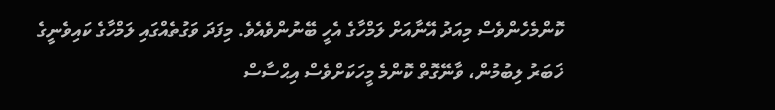ކޮންމެހެންވެސް މިއަދު އޭނާއަށް ލަމްހާގެ އެހީ ބޭނުންވެއެވެ. މިފަދަ ވަގުތެއްގައި ލަމްހާގެ ކައިވެނީގެ ޚަބަރު ލިބުމުން، ވާނޭގޮތް ކޮންމެ މީހަކަށްވެސް އިޙްސާސް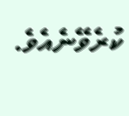ކުރެވޭނެއެވެ.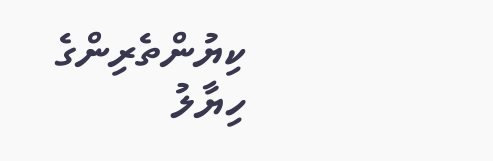ކިޔުންތެރިންގެ ހިޔާލު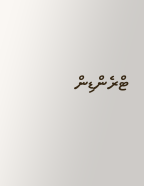ޓްރެންޑިން